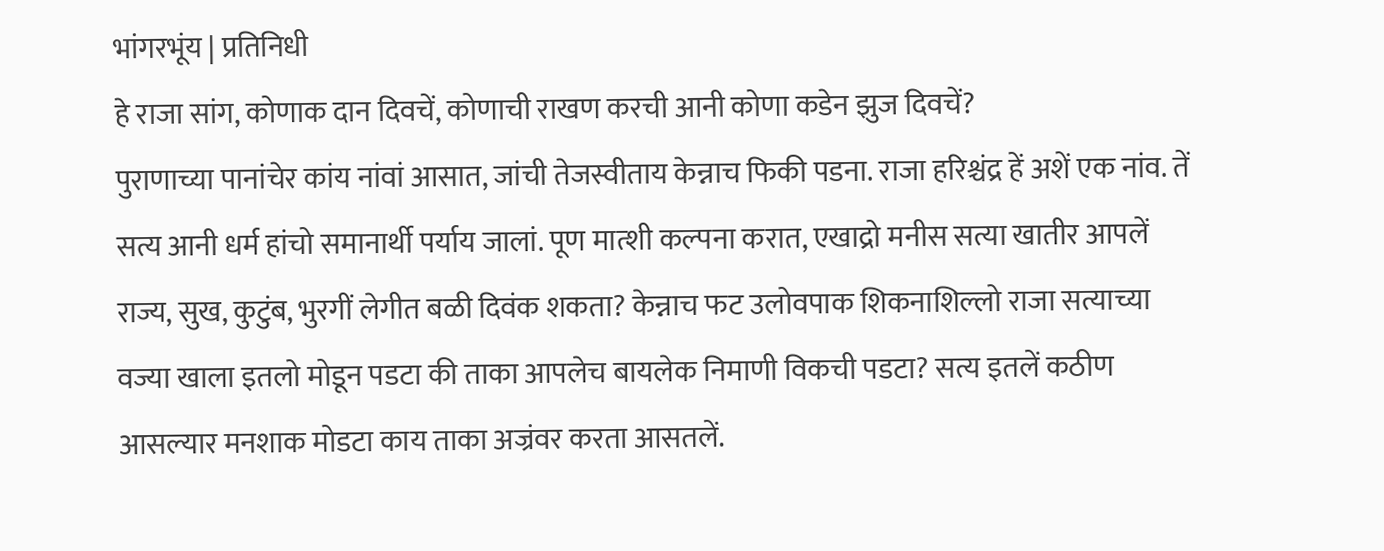भांगरभूंय | प्रतिनिधी
हे राजा सांग, कोणाक दान दिवचें, कोणाची राखण करची आनी कोणा कडेन झुज दिवचें?
पुराणाच्या पानांचेर कांय नांवां आसात, जांची तेजस्वीताय केन्नाच फिकी पडना. राजा हरिश्चंद्र हें अशें एक नांव. तें सत्य आनी धर्म हांचो समानार्थी पर्याय जालां. पूण मात्शी कल्पना करात, एखाद्रो मनीस सत्या खातीर आपलें राज्य, सुख, कुटुंब, भुरगीं लेगीत बळी दिवंक शकता? केन्नाच फट उलोवपाक शिकनाशिल्लो राजा सत्याच्या वज्या खाला इतलो मोडून पडटा की ताका आपलेच बायलेक निमाणी विकची पडटा? सत्य इतलें कठीण आसल्यार मनशाक मोडटा काय ताका अज्रंवर करता आसतलें.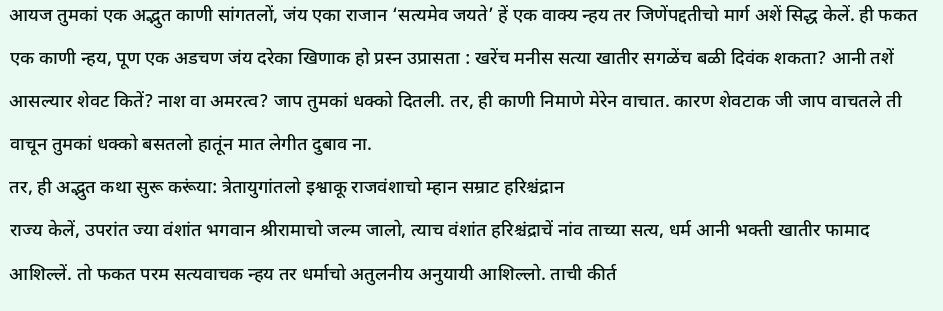आयज तुमकां एक अद्भुत काणी सांगतलों, जंय एका राजान ‘सत्यमेव जयते’ हें एक वाक्य न्हय तर जिणेंपद्दतीचो मार्ग अशें सिद्ध केलें. ही फकत एक काणी न्हय, पूण एक अडचण जंय दरेका खिणाक हो प्रस्न उप्रासता : खरेंच मनीस सत्या खातीर सगळेंच बळी दिवंक शकता? आनी तशें आसल्यार शेवट कितें? नाश वा अमरत्व? जाप तुमकां धक्को दितली. तर, ही काणी निमाणे मेरेन वाचात. कारण शेवटाक जी जाप वाचतले ती वाचून तुमकां धक्को बसतलो हातूंन मात लेगीत दुबाव ना.
तर, ही अद्भुत कथा सुरू करूंया: त्रेतायुगांतलो इश्वाकू राजवंशाचो म्हान सम्राट हरिश्चंद्रान
राज्य केलें, उपरांत ज्या वंशांत भगवान श्रीरामाचो जल्म जालो, त्याच वंशांत हरिश्चंद्राचें नांव ताच्या सत्य, धर्म आनी भक्ती खातीर फामाद आशिल्लें. तो फकत परम सत्यवाचक न्हय तर धर्माचो अतुलनीय अनुयायी आशिल्लो. ताची कीर्त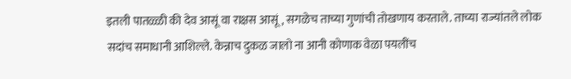इतली पातळ्ळी की देव आसूं वा राक्षस आसूं, सगळेच ताच्या गुणांची तोखणाय करताले. ताच्या राज्यांतले लोक सदांच समाधानी आशिल्ले. केन्नाच दुकळ जालो ना आनी कोणाक वेळा पयलींच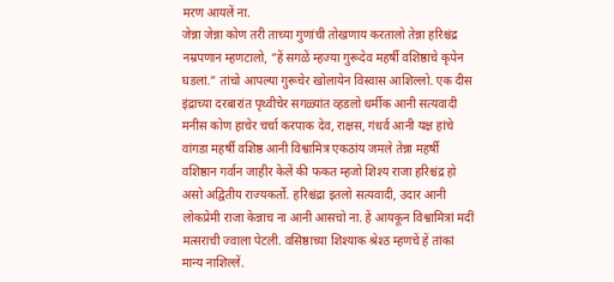मरण आयलें ना.
जेन्ना जेन्ना कोण तरी ताच्या गुणांची तोखणाय करतालो तेन्ना हरिश्चंद्र नम्रपणान म्हणटालो, “हें सगळें म्हज्या गुरूदेव महर्षी वशिष्ठाचे कृपेन घडलां.” तांचो आपल्या गुरूचेर खोलायेन विस्वास आशिल्लो. एक दीस इंद्राच्या दरबारांत पृथ्वीचेर सगळ्यांत व्हडलो धर्मीक आनी सत्यवादी मनीस कोण हाचेर चर्चा करपाक देव, राक्षस, गंधर्व आनी यक्ष हांचे वांगडा महर्षी वशिष्ठ आनी विश्वामित्र एकठांय जमले तेन्ना महर्षी वशिष्ठान गर्वान जाहीर केलें की फकत म्हजो शिश्य राजा हरिश्चंद्र हो असो अद्वितीय राज्यकर्तो. हरिश्चंद्रा इतलो सत्यवादी, उदार आनी लोकप्रेमी राजा केन्नाच ना आनी आसचो ना. हें आयकून विश्वामित्रां मदीं मत्सराची ज्वाला पेटली. वसिष्ठाच्या शिश्याक श्रेश्ठ म्हणचें हें तांकां मान्य नाशिल्लें.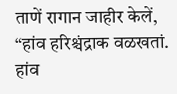ताणें रागान जाहीर केलें, “हांव हरिश्चंद्राक वळखतां. हांव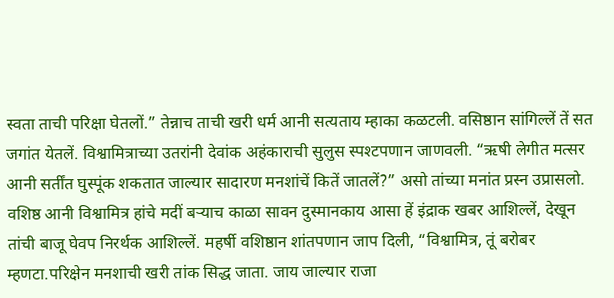स्वता ताची परिक्षा घेतलों.” तेन्नाच ताची खरी धर्म आनी सत्यताय म्हाका कळटली. वसिष्ठान सांगिल्लें तें सत जगांत येतलें. विश्वामित्राच्या उतरांनी देवांक अहंकाराची सुलुस स्पश्टपणान जाणवली. “ऋषी लेगीत मत्सर आनी सर्तींत घुस्पूंक शकतात जाल्यार सादारण मनशांचें कितें जातलें?” असो तांच्या मनांत प्रस्न उप्रासलो.
वशिष्ठ आनी विश्वामित्र हांचे मदीं बऱ्याच काळा सावन दुस्मानकाय आसा हें इंद्राक खबर आशिल्लें, देखून तांची बाजू घेवप निरर्थक आशिल्लें. महर्षी वशिष्ठान शांतपणान जाप दिली, “विश्वामित्र, तूं बरोबर म्हणटा.परिक्षेन मनशाची खरी तांक सिद्ध जाता. जाय जाल्यार राजा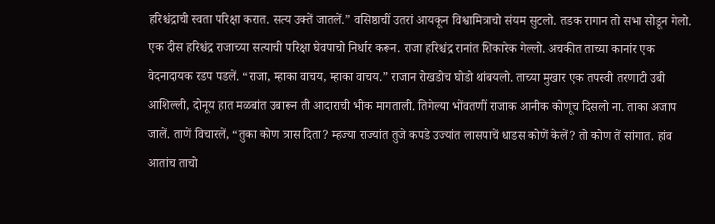हरिश्चंद्राची स्वता परिक्षा करात. सत्य उक्तें जातलें.” वसिष्ठाचीं उतरां आयकून विश्वामित्राचो संयम सुटलो. तडक रागान तो सभा सोडून गेलो. एक दीस हरिश्चंद्र राजाच्या सत्याची परिक्षा घेवपाचो निर्धार करून. राजा हरिश्चंद्र रानांत शिकारेक गेल्लो. अचकीत ताच्या कानांर एक वेदनादायक रडप पडलें. “राजा, म्हाका वाचय, म्हाका वाचय.” राजान रोखडोच घोडो थांबयलो. ताच्या मुखार एक तपस्वी तरणाटी उबी आशिल्ली, दोनूय हात मळबांत उबारून ती आदाराची भीक मागताली. तिगेल्या भोंवतणीं राजाक आनीक कोणूच दिसलो ना. ताका अजाप जालें. ताणें विचारलें, “तुका कोण त्रास दिता? म्हज्या राज्यांत तुजे कपडे उज्यांत लासपाचें धाडस कोणें केलें? तो कोण तें सांगात. हांव आतांच ताचो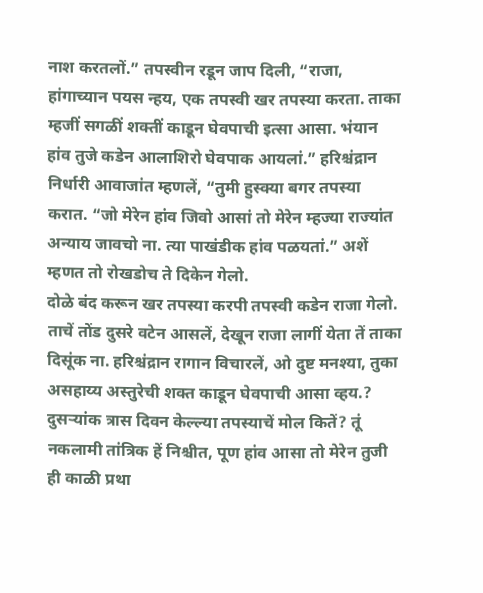नाश करतलों.” तपस्वीन रडून जाप दिली, “राजा, हांगाच्यान पयस न्हय, एक तपस्वी खर तपस्या करता. ताका म्हजीं सगळीं शक्तीं काडून घेवपाची इत्सा आसा. भंयान हांव तुजे कडेन आलाशिरो घेवपाक आयलां.” हरिश्चंद्रान निर्धारी आवाजांत म्हणलें, “तुमी हुस्क्या बगर तपस्या करात. “जो मेरेन हांव जिवो आसां तो मेरेन म्हज्या राज्यांत अन्याय जावचो ना. त्या पाखंडीक हांव पळयतां.” अशें म्हणत तो रोखडोच ते दिकेन गेलो.
दोळे बंद करून खर तपस्या करपी तपस्वी कडेन राजा गेलो. ताचें तोंड दुसरे वटेन आसलें, देखून राजा लागीं येता तें ताका दिसूंक ना. हरिश्चंद्रान रागान विचारलें, ओ दुष्ट मनश्या, तुका असहाय्य अस्तुरेची शक्त काडून घेवपाची आसा व्हय.? दुसऱ्यांक त्रास दिवन केल्ल्या तपस्याचें मोल कितें? तूं नकलामी तांत्रिक हें निश्चीत, पूण हांव आसा तो मेरेन तुजी ही काळी प्रथा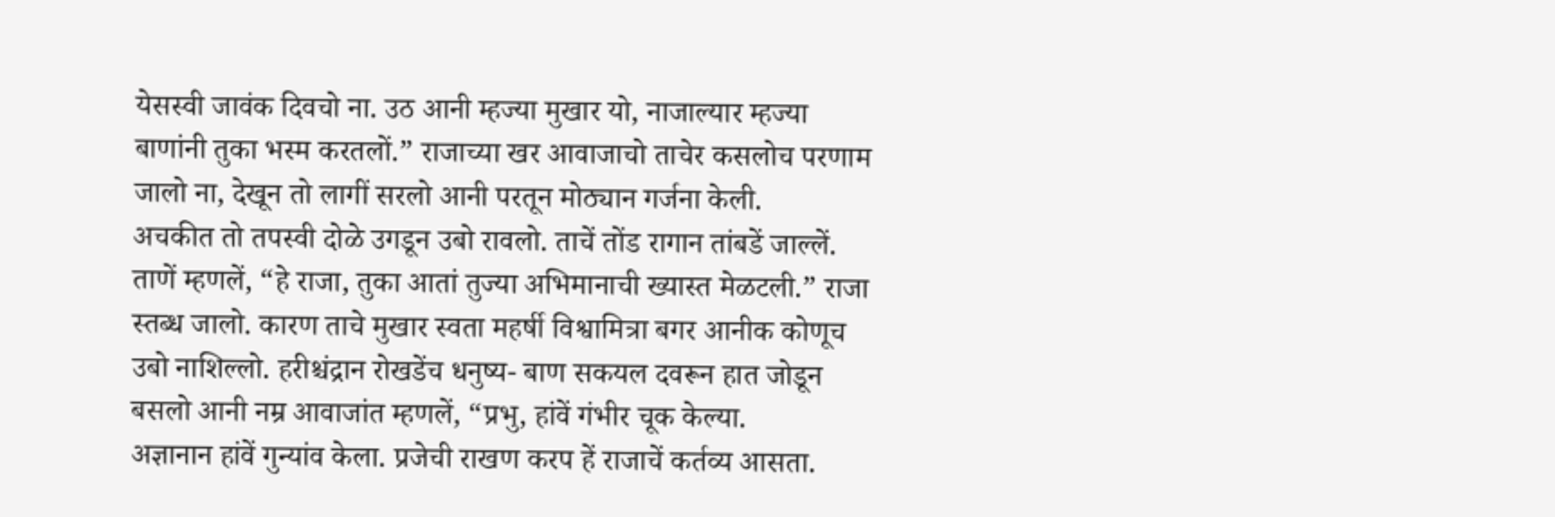येसस्वी जावंक दिवचो ना. उठ आनी म्हज्या मुखार यो, नाजाल्यार म्हज्या बाणांनी तुका भस्म करतलों.” राजाच्या खर आवाजाचो ताचेर कसलोच परणाम जालो ना, देखून तो लागीं सरलो आनी परतून मोठ्यान गर्जना केली.
अचकीत तो तपस्वी दोळे उगडून उबो रावलो. ताचें तोंड रागान तांबडें जाल्लें. ताणें म्हणलें, “हे राजा, तुका आतां तुज्या अभिमानाची ख्यास्त मेळटली.” राजा स्तब्ध जालो. कारण ताचे मुखार स्वता महर्षी विश्वामित्रा बगर आनीक कोणूच उबो नाशिल्लो. हरीश्चंद्रान रोखडेंच धनुष्य- बाण सकयल दवरून हात जोडून बसलो आनी नम्र आवाजांत म्हणलें, “प्रभु, हांवें गंभीर चूक केल्या.
अज्ञानान हांवें गुन्यांव केला. प्रजेची राखण करप हें राजाचें कर्तव्य आसता.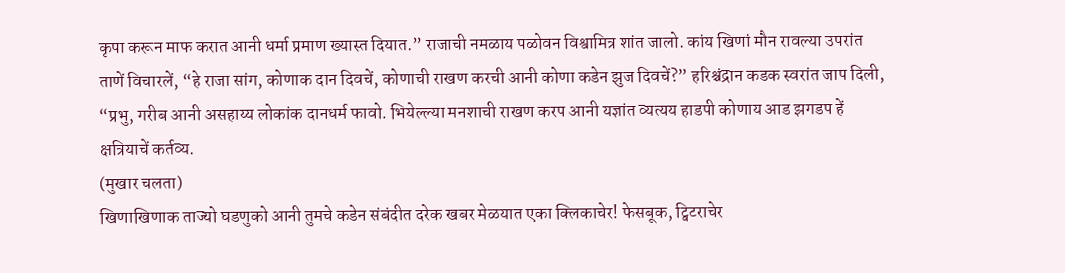कृपा करून माफ करात आनी धर्मा प्रमाण ख्यास्त दियात.” राजाची नमळाय पळोवन विश्वामित्र शांत जालो. कांय खिणां मौन रावल्या उपरांत ताणें विचारलें, “हे राजा सांग, कोणाक दान दिवचें, कोणाची राखण करची आनी कोणा कडेन झुज दिवचें?” हरिश्चंद्रान कडक स्वरांत जाप दिली, “प्रभु, गरीब आनी असहाय्य लोकांक दानधर्म फावो. भियेल्ल्या मनशाची राखण करप आनी यज्ञांत व्यत्यय हाडपी कोणाय आड झगडप हें क्षत्रियाचें कर्तव्य.
(मुखार चलता)
खिणाखिणाक ताज्यो घडणुको आनी तुमचे कडेन संबंदीत दरेक खबर मेळयात एका क्लिकाचेर! फेसबूक, ट्विटराचेर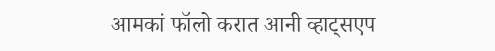आमकां फॉलो करात आनी व्हाट्सएप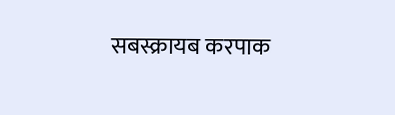सबस्क्रायब करपाक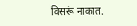विसरूं नाकात.